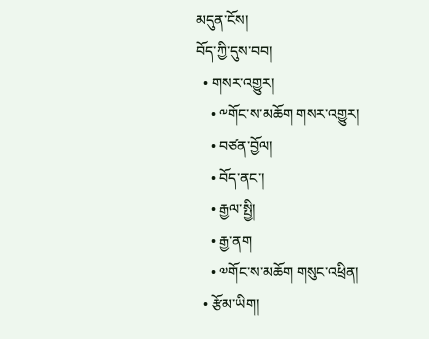མདུན་ངོས།
བོད་ཀྱི་དུས་བབ།
  • གསར་འགྱུར།
    • ༸གོང་ས་མཆོག གསར་འགྱུར།
    • བཙན་བྱོལ།
    • བོད་ནང་།
    • རྒྱལ་སྤྱི།
    • རྒྱ་ནག
    • ༧གོང་ས་མཆོག གསུང་འཕྲིན།
  • རྩོམ་ཡིག།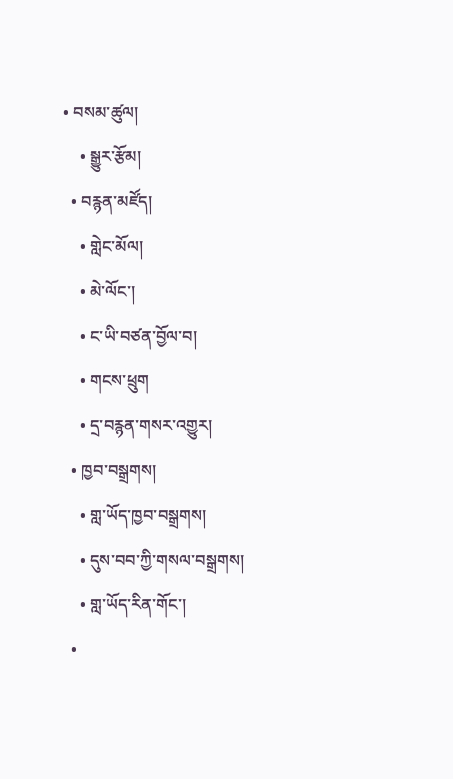• བསམ་ཚུལ།
    • སྒྱུར་རྩོམ།
  • བརྙན་མཛོད།
    • གླེང་མོལ།
    • མེ་ལོང་།
    • ང་ཡི་བཙན་བྱོལ་བ།
    • གངས་ཕྲུག
    • དྲ་བརྙན་གསར་འགྱུར།
  • ཁྱབ་བསྒྲགས།
    • གླ་ཡོད་ཁྱབ་བསྒྲགས།
    • དུས་བབ་ཀྱི་གསལ་བསྒྲགས།
    • གླ་ཡོད་རིན་གོང་།
  •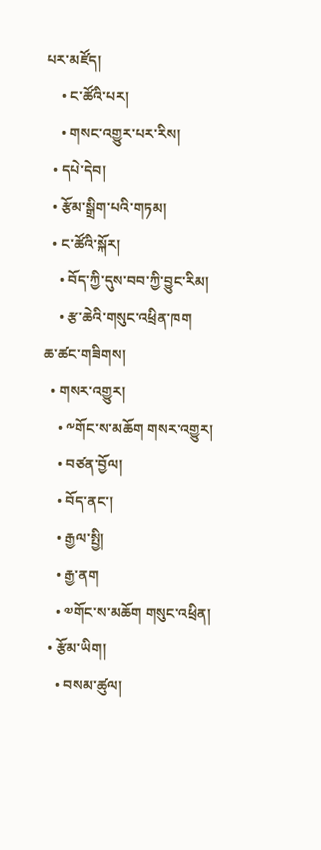པར་མཛོད།
    • ང་ཚོའི་པར།
    • གསང་འགྱུར་པར་རིས།
  • དཔེ་དེབ།
  • རྩོམ་སྒྲིག་པའི་གཏམ།
  • ང་ཚོའི་སྐོར།
    • བོད་ཀྱི་དུས་བབ་ཀྱི་བྱུང་རིམ།
    • རྩ་ཆེའི་གསུང་འཕྲིན་ཁག
ཆ་ཚང་གཟིགས།
  • གསར་འགྱུར།
    • ༸གོང་ས་མཆོག གསར་འགྱུར།
    • བཙན་བྱོལ།
    • བོད་ནང་།
    • རྒྱལ་སྤྱི།
    • རྒྱ་ནག
    • ༧གོང་ས་མཆོག གསུང་འཕྲིན།
  • རྩོམ་ཡིག།
    • བསམ་ཚུལ།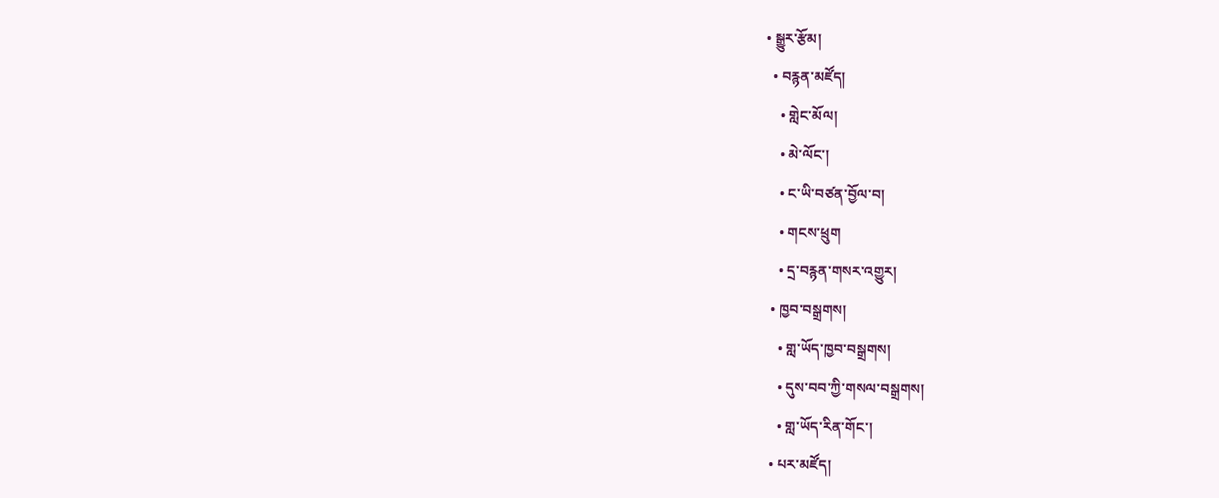• སྒྱུར་རྩོམ།
  • བརྙན་མཛོད།
    • གླེང་མོལ།
    • མེ་ལོང་།
    • ང་ཡི་བཙན་བྱོལ་བ།
    • གངས་ཕྲུག
    • དྲ་བརྙན་གསར་འགྱུར།
  • ཁྱབ་བསྒྲགས།
    • གླ་ཡོད་ཁྱབ་བསྒྲགས།
    • དུས་བབ་ཀྱི་གསལ་བསྒྲགས།
    • གླ་ཡོད་རིན་གོང་།
  • པར་མཛོད།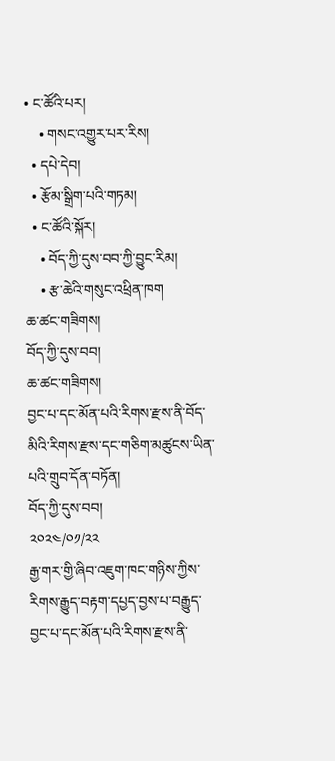• ང་ཚོའི་པར།
    • གསང་འགྱུར་པར་རིས།
  • དཔེ་དེབ།
  • རྩོམ་སྒྲིག་པའི་གཏམ།
  • ང་ཚོའི་སྐོར།
    • བོད་ཀྱི་དུས་བབ་ཀྱི་བྱུང་རིམ།
    • རྩ་ཆེའི་གསུང་འཕྲིན་ཁག
ཆ་ཚང་གཟིགས།
བོད་ཀྱི་དུས་བབ།
ཆ་ཚང་གཟིགས།
བྱང་པ་དང་མོན་པའི་རིགས་རྫས་ནི་བོད་མིའི་རིགས་རྫས་དང་གཅིག་མཚུངས་ཡིན་པའི་གྲུབ་དོན་བཏོན།
བོད་ཀྱི་དུས་བབ།
༢༠༢༤/༠༡/༢༢
རྒྱ་གར་གྱི་ཞིབ་འཇུག་ཁང་གཉིས་ཀྱིས་རིགས་རྒྱུད་བརྟག་དཔྱད་བྱས་པ་བརྒྱུད་བྱང་པ་དང་མོན་པའི་རིགས་རྫས་ནི་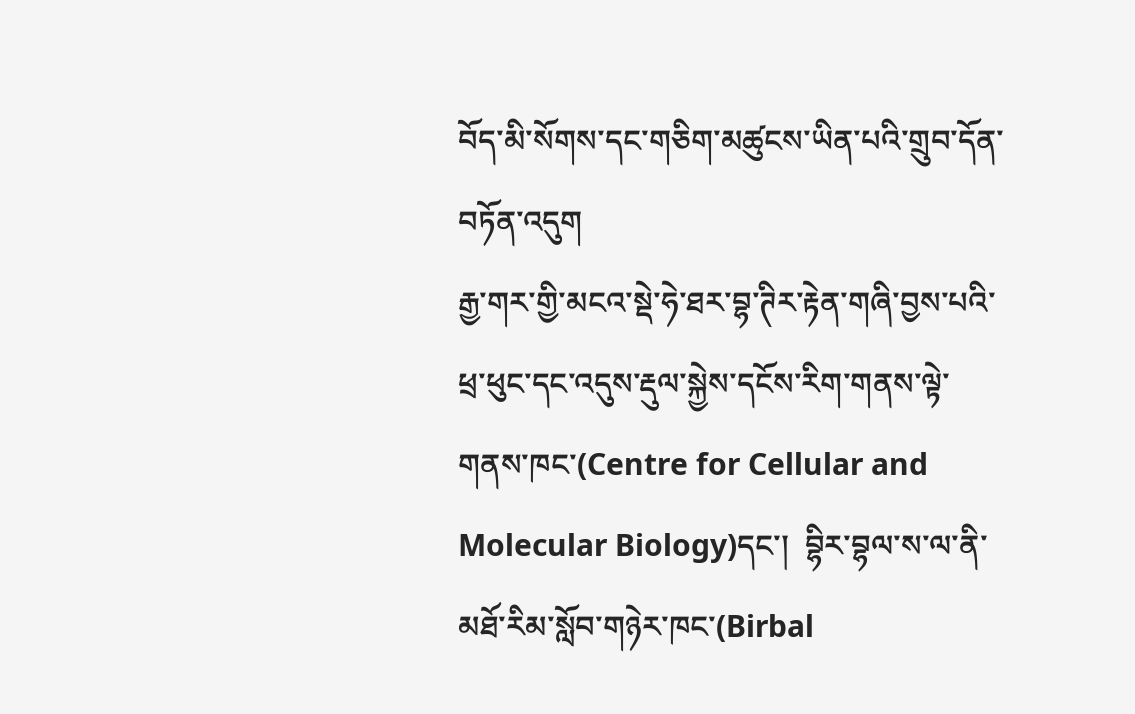བོད་མི་སོགས་དང་གཅིག་མཚུངས་ཡིན་པའི་གྲུབ་དོན་བཏོན་འདུག
རྒྱ་གར་གྱི་མངའ་སྡེ་ཧེ་ཐར་བྷ་ཊིར་རྟེན་གཞི་བྱས་པའི་ཕྲ་ཕུང་དང་འདུས་རྡུལ་སྐྱེས་དངོས་རིག་གནས་ལྟེ་གནས་ཁང་(Centre for Cellular and Molecular Biology)དང་།  བྷིར་བྷལ་ས་ལ་ནི་མཐོ་རིམ་སློབ་གཉེར་ཁང་(Birbal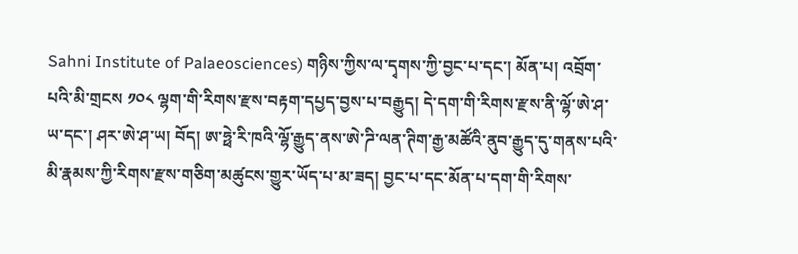Sahni Institute of Palaeosciences) གཉིས་ཀྱིས་ལ་དྭགས་ཀྱི་བྱང་པ་དང་། མོན་པ། འབྲོག་པའི་མི་གྲངས ༡༠༨ ལྷག་གི་རིགས་རྫས་བརྟག་དཔྱད་བྱས་པ་བརྒྱུད། དེ་དག་གི་རིགས་རྫས་ནི་ལྷོ་ཨེ་ཤ་ཡ་དང་། ཤར་ཨེ་ཤ་ཡ། བོད། ཨ་ཧྥེ་རི་ཁའི་ལྷོ་རྒྱུད་ནས་ཨེ་ཌི་ལན་ཊིག་རྒྱ་མཚོའི་ནུབ་རྒྱུད་དུ་གནས་པའི་མི་རྣམས་ཀྱི་རིགས་རྫས་གཅིག་མཚུངས་གྱུར་ཡོད་པ་མ་ཟད། བྱང་པ་དང་མོན་པ་དག་གི་རིགས་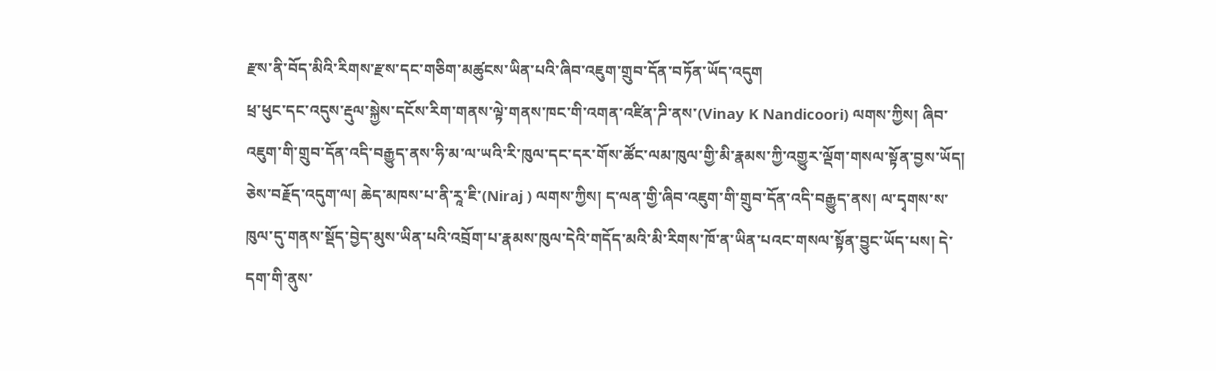རྫས་ནི་བོད་མིའི་རིགས་རྫས་དང་གཅིག་མཚུངས་ཡིན་པའི་ཞིབ་འཇུག་གྲུབ་དོན་བཏོན་ཡོད་འདུག
ཕྲ་ཕུང་དང་འདུས་རྡུལ་སྐྱེས་དངོས་རིག་གནས་ལྟེ་གནས་ཁང་གི་འགན་འཛིན་ཌི་ནས་(Vinay K Nandicoori) ལགས་ཀྱིས། ཞིབ་འཇུག་གི་གྲུབ་དོན་འདི་བརྒྱུད་ནས་ཧི་མ་ལ་ཡའི་རི་ཁུལ་དང་དར་གོས་ཚོང་ལམ་ཁུལ་གྱི་མི་རྣམས་ཀྱི་འགྱུར་ལྡོག་གསལ་སྟོན་བྱས་ཡོད། ཅེས་བརྗོད་འདུག་ལ། ཆེད་མཁས་པ་ནི་རཱ་ཇི་(Niraj ) ལགས་ཀྱིས། ད་ལན་གྱི་ཞིབ་འཇུག་གི་གྲུབ་དོན་འདི་བརྒྱུད་ནས། ལ་དྭགས་ས་ཁུལ་དུ་གནས་སྡོད་བྱེད་མུས་ཡིན་པའི་འབྲོག་པ་རྣམས་ཁུལ་དེའི་གདོད་མའི་མི་རིགས་ཁོ་ན་ཡིན་པའང་གསལ་སྟོན་བྱུང་ཡོད་པས། དེ་དག་གི་ནུས་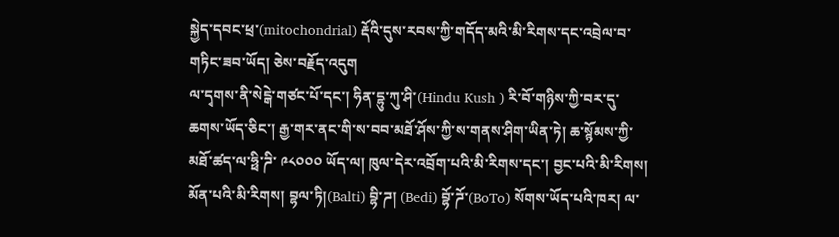སྐྱེད་དབང་ཕྲ་(mitochondrial) རྡོའི་དུས་རབས་ཀྱི་གདོད་མའི་མི་རིགས་དང་འབྲེལ་བ་གཏིང་ཟབ་ཡོད། ཅེས་བརྗོད་འདུག
ལ་དྭགས་ནི་སེངྒེ་གཙང་པོ་དང་། ཧིན་དྷུ་ཀུ་ཤི་(Hindu Kush ) རི་བོ་གཉིས་ཀྱི་བར་དུ་ཆགས་ཡོད་ཅིང་། རྒྱ་གར་ནང་གི་ས་བབ་མཐོ་ཤོས་ཀྱི་ས་གནས་ཤིག་ཡིན་ཏེ། ཆ་སྙོམས་ཀྱི་མཐོ་ཚད་ལ་ཧྥི་ཌི་ ༩༨༠༠༠ ཡོད་ལ། ཁུལ་དེར་འབྲོག་པའི་མི་རིགས་དང་། བྱང་པའི་མི་རིགས། མོན་པའི་མི་རིགས། བྷལ་ཏི།(Balti) བྷི་ཌ། (Bedi) བྷོ་ཌོ་(BoTo) སོགས་ཡོད་པའི་ཁར། ལ་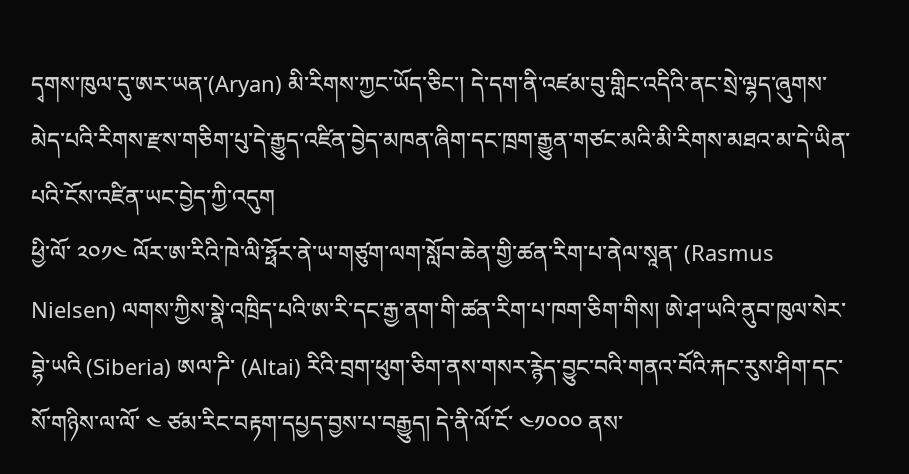དྭགས་ཁུལ་དུ་ཨར་ཡན་(Aryan) མི་རིགས་ཀྱང་ཡོད་ཅིང་། དེ་དག་ནི་འཛམ་བུ་གླིང་འདིའི་ནང་སྲེ་ལྷད་ཞུགས་མེད་པའི་རིགས་རྫས་གཅིག་པུ་དེ་རྒྱུད་འཛིན་བྱེད་མཁན་ཞིག་དང་ཁྲག་རྒྱུན་གཙང་མའི་མི་རིགས་མཐའ་མ་དེ་ཡིན་པའི་ངོས་འཛིན་ཡང་བྱེད་ཀྱི་འདུག
ཕྱི་ལོ་ ༢༠༡༤ ལོར་ཨ་རིའི་ཁེ་ལི་ཧྥོར་ནེ་ཡ་གཙུག་ལག་སློབ་ཆེན་གྱི་ཚན་རིག་པ་ནེལ་སཱན་ (Rasmus Nielsen) ལགས་ཀྱིས་སྣེ་འཁྲིད་པའི་ཨ་རི་དང་རྒྱ་ནག་གི་ཚན་རིག་པ་ཁག་ཅིག་གིས། ཨེ་ཤ་ཡའི་ནུབ་ཁུལ་སེར་བྷེ་ཡའི (Siberia) ཨལ་ཌི་ (Altai) རིའི་བྲག་ཕུག་ཅིག་ནས་གསར་རྙེད་བྱུང་བའི་གནའ་བོའི་རྐང་རུས་ཤིག་དང་སོ་གཉིས་ལ་ལོ་ ༤ ཙམ་རིང་བརྟག་དཔྱད་བྱས་པ་བརྒྱུད། དེ་ནི་ལོ་ངོ་ ༤༡༠༠༠ ནས་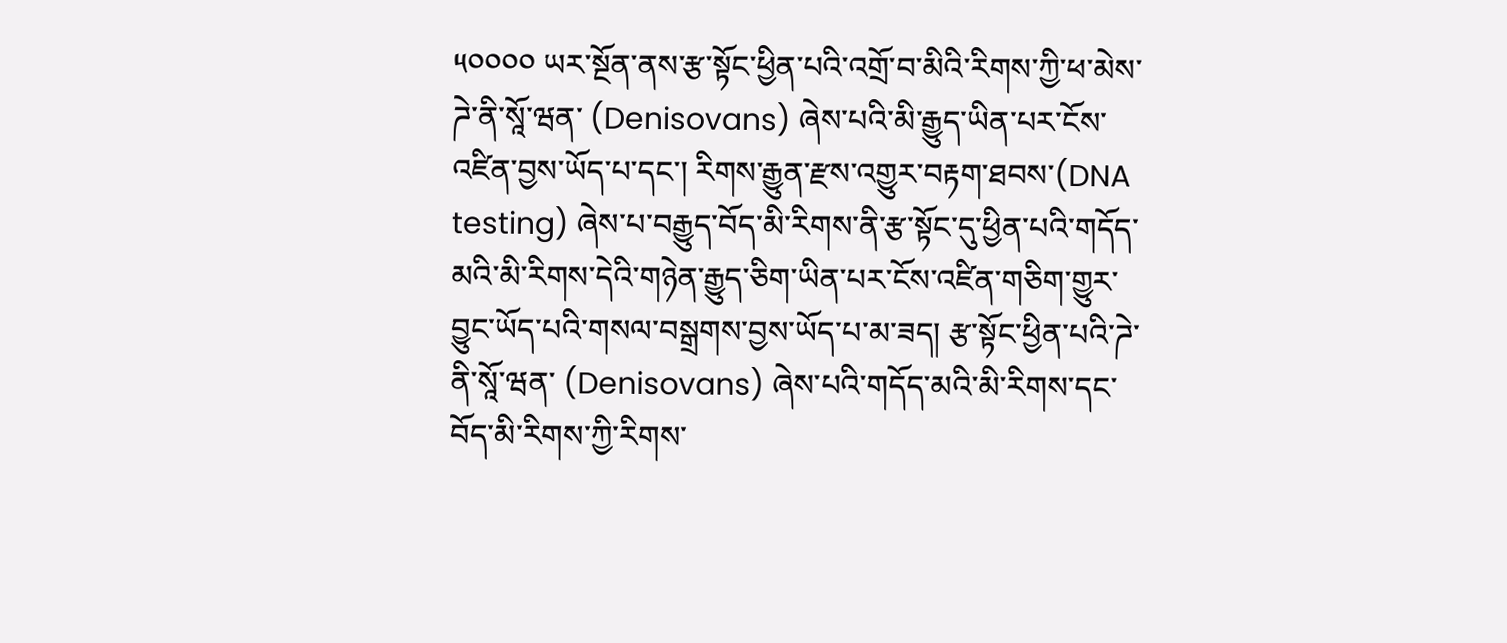༥༠༠༠༠ ཡར་སྔོན་ནས་རྩ་སྟོང་ཕྱིན་པའི་འགྲོ་བ་མིའི་རིགས་ཀྱི་ཕ་མེས་ཌེ་ནི་སཱོ་ཝན་ (Denisovans) ཞེས་པའི་མི་རྒྱུད་ཡིན་པར་ངོས་འཛིན་བྱས་ཡོད་པ་དང་། རིགས་རྒྱུན་རྫས་འགྱུར་བརྟག་ཐབས་(DNA testing) ཞེས་པ་བརྒྱུད་བོད་མི་རིགས་ནི་རྩ་སྟོང་དུ་ཕྱིན་པའི་གདོད་མའི་མི་རིགས་དེའི་གཉེན་རྒྱུད་ཅིག་ཡིན་པར་ངོས་འཛིན་གཅིག་གྱུར་བྱུང་ཡོད་པའི་གསལ་བསྒྲགས་བྱས་ཡོད་པ་མ་ཟད། རྩ་སྟོང་ཕྱིན་པའི་ཌེ་ནི་སཱོ་ཝན་ (Denisovans) ཞེས་པའི་གདོད་མའི་མི་རིགས་དང་བོད་མི་རིགས་ཀྱི་རིགས་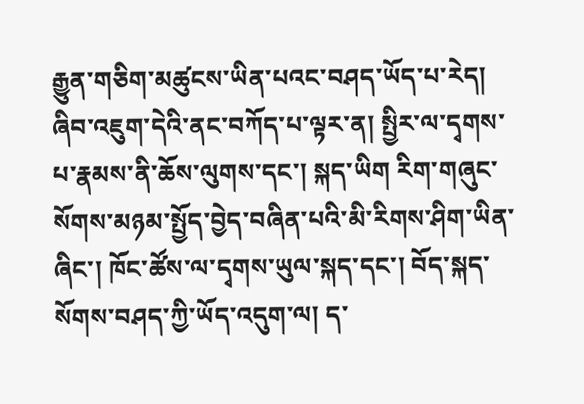རྒྱུན་གཅིག་མཚུངས་ཡིན་པའང་བཤད་ཡོད་པ་རེད།
ཞིབ་འཇུག་དེའི་ནང་བཀོད་པ་ལྟར་ན། སྤྱིར་ལ་དྭགས་པ་རྣམས་ནི་ཆོས་ལུགས་དང་། སྐད་ཡིག རིག་གཞུང་སོགས་མཉམ་སྤྱོད་བྱེད་བཞིན་པའི་མི་རིགས་ཤིག་ཡིན་ཞིང་། ཁོང་ཚོས་ལ་དྭགས་ཡུལ་སྐད་དང་། བོད་སྐད་སོགས་བཤད་ཀྱི་ཡོད་འདུག་ལ། ད་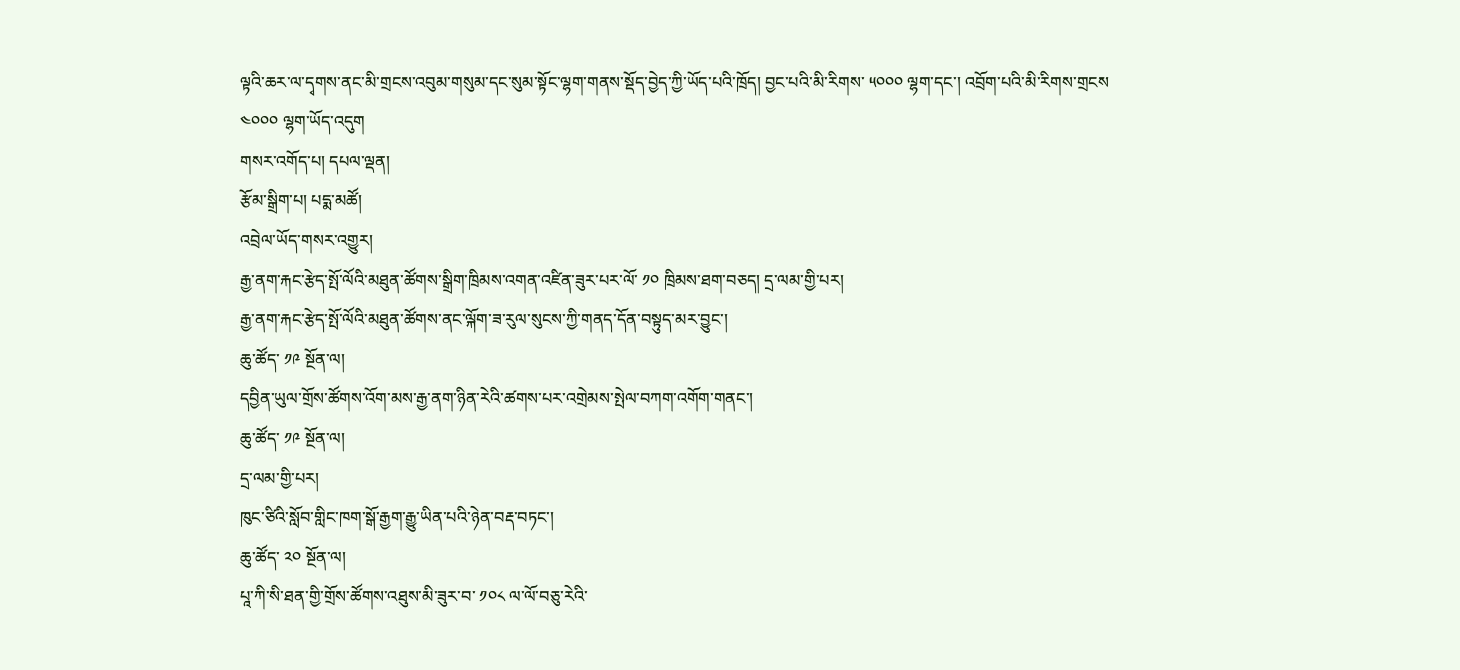ལྟའི་ཆར་ལ་དྭགས་ནང་མི་གྲངས་འབུམ་གསུམ་དང་སུམ་སྟོང་ལྷག་གནས་སྡོད་བྱེད་ཀྱི་ཡོད་པའི་ཁྲོད། བྱང་པའི་མི་རིགས་ ༥༠༠༠ ལྷག་དང་། འབྲོག་པའི་མི་རིགས་གྲངས ༤༠༠༠ ལྷག་ཡོད་འདུག
གསར་འགོད་པ། དཔལ་ལྡན།
རྩོམ་སྒྲིག་པ། པདྨ་མཚོ།
འབྲེལ་ཡོད་གསར་འགྱུར།
རྒྱ་ནག་རྐང་རྩེད་སྤོ་ལོའི་མཐུན་ཚོགས་སྒྲིག་ཁྲིམས་འགན་འཛིན་ཟུར་པར་ལོ་ ༡༠ ཁྲིམས་ཐག་བཅད། དྲ་ལམ་གྱི་པར།
རྒྱ་ནག་རྐང་རྩེད་སྤོ་ལོའི་མཐུན་ཚོགས་ནང་ལྐོག་ཟ་རུལ་སུངས་ཀྱི་གནད་དོན་བསྟུད་མར་བྱུང་།
ཆུ་ཚོད་ ༡༩ སྔོན་ལ།
དབྱིན་ཡུལ་གྲོས་ཚོགས་འོག་མས་རྒྱ་ནག་ཉིན་རེའི་ཚགས་པར་འགྲེམས་སྤེལ་བཀག་འགོག་གནང་།
ཆུ་ཚོད་ ༡༩ སྔོན་ལ།
དྲ་ལམ་གྱི་པར།
ཁུང་ཙིའི་སློབ་གླིང་ཁག་སྒོ་རྒྱག་རྒྱུ་ཡིན་པའི་ཉེན་བརྡ་བཏང་།
ཆུ་ཚོད་ ༢༠ སྔོན་ལ།
པཱ་ཀི་སི་ཐན་གྱི་གྲོས་ཚོགས་འཐུས་མི་ཟུར་བ་ ༡༠༨ ལ་ལོ་བཅུ་རེའི་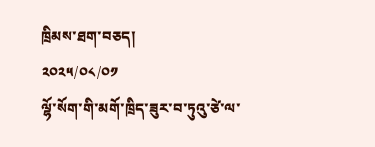ཁྲིམས་ཐག་བཅད།
༢༠༢༥/༠༨/༠༡
ལྷོ་སོག་གི་མགོ་ཁྲིད་ཟུར་བ་ཏུའུ་ཙེ་ལ་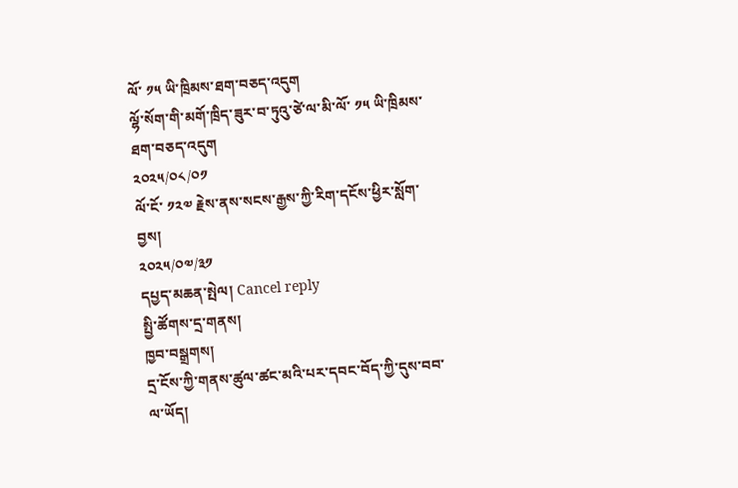ལོ་ ༡༥ ཡི་ཁྲིམས་ཐག་བཅད་འདུག
ལྷོ་སོག་གི་མགོ་ཁྲིད་ཟུར་བ་ཏུའུ་ཙེ་ལ་མི་ལོ་ ༡༥ ཡི་ཁྲིམས་ཐག་བཅད་འདུག
༢༠༢༥/༠༨/༠༡
ལོ་ངོ་ ༡༢༧ རྗེས་ནས་སངས་རྒྱས་ཀྱི་རིག་དངོས་ཕྱིར་སློག་བྱས།
༢༠༢༥/༠༧/༣༡
དཔྱད་མཆན་སྤེལ། Cancel reply
སྤྱི་ཚོགས་དྲ་གནས།
ཁྱབ་བསྒྲགས།
དྲ་ངོས་ཀྱི་གནས་ཚུལ་ཚང་མའི་པར་དབང་བོད་ཀྱི་དུས་བབ་ལ་ཡོད།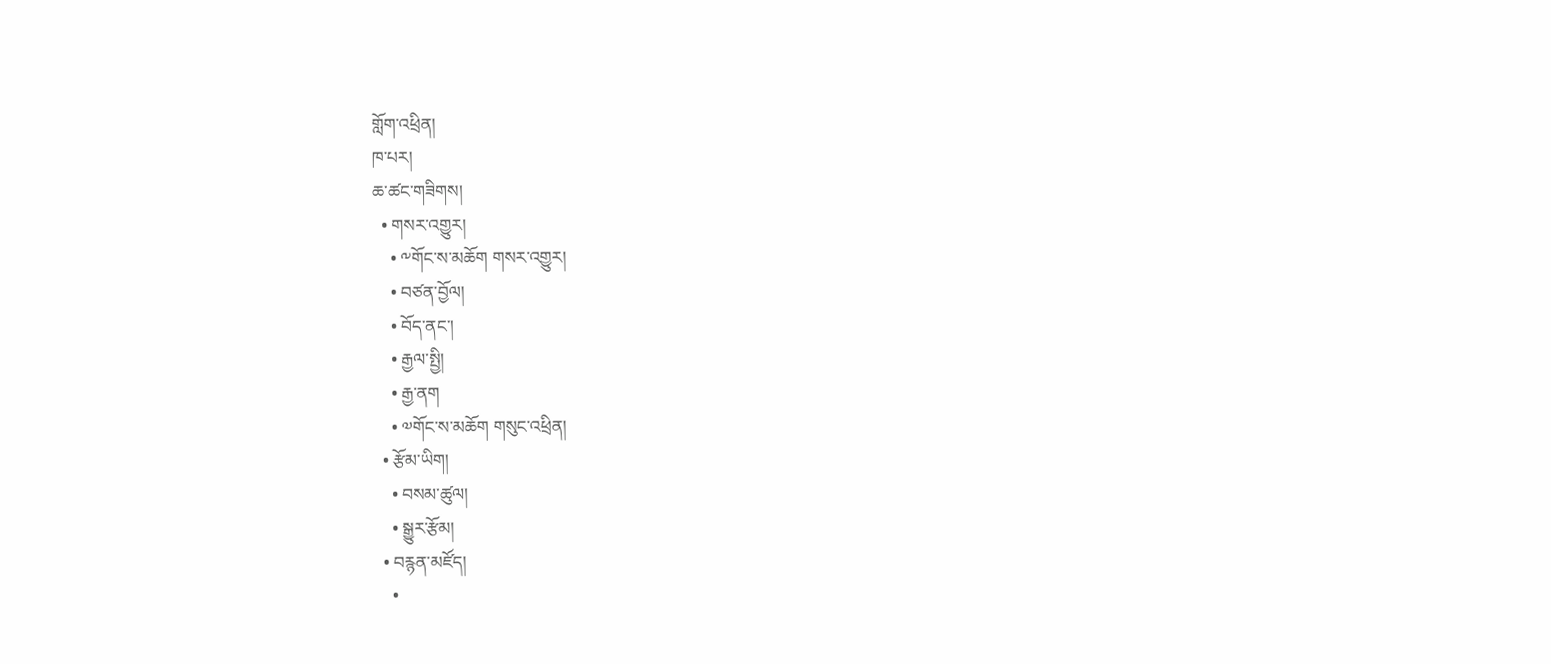གློག་འཕྲིན།
ཁ་པར།
ཆ་ཚང་གཟིགས།
  • གསར་འགྱུར།
    • ༸གོང་ས་མཆོག གསར་འགྱུར།
    • བཙན་བྱོལ།
    • བོད་ནང་།
    • རྒྱལ་སྤྱི།
    • རྒྱ་ནག
    • ༧གོང་ས་མཆོག གསུང་འཕྲིན།
  • རྩོམ་ཡིག།
    • བསམ་ཚུལ།
    • སྒྱུར་རྩོམ།
  • བརྙན་མཛོད།
    •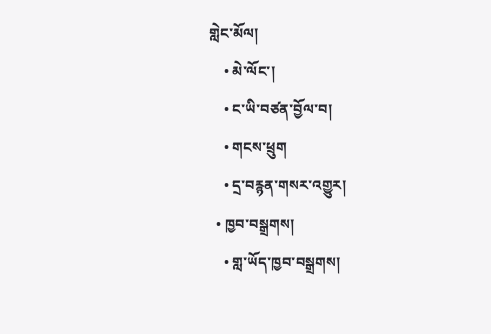གླེང་མོལ།
    • མེ་ལོང་།
    • ང་ཡི་བཙན་བྱོལ་བ།
    • གངས་ཕྲུག
    • དྲ་བརྙན་གསར་འགྱུར།
  • ཁྱབ་བསྒྲགས།
    • གླ་ཡོད་ཁྱབ་བསྒྲགས།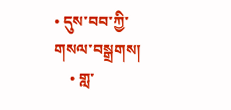• དུས་བབ་ཀྱི་གསལ་བསྒྲགས།
    • གླ་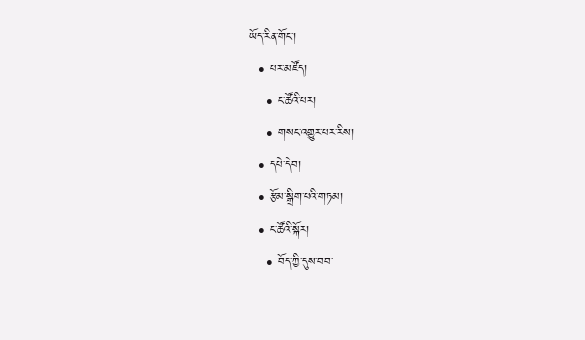ཡོད་རིན་གོང་།
  • པར་མཛོད།
    • ང་ཚོའི་པར།
    • གསང་འགྱུར་པར་རིས།
  • དཔེ་དེབ།
  • རྩོམ་སྒྲིག་པའི་གཏམ།
  • ང་ཚོའི་སྐོར།
    • བོད་ཀྱི་དུས་བབ་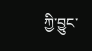ཀྱི་བྱུང་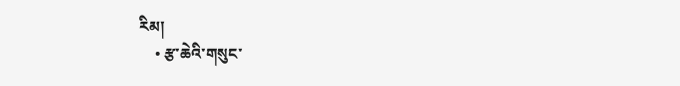རིམ།
    • རྩ་ཆེའི་གསུང་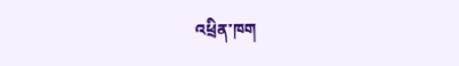འཕྲིན་ཁག